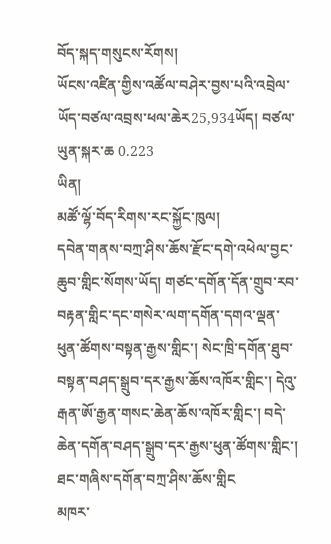བོད་སྐད་གསུངས་རོགས།
ཡོངས་འཛིན་གྱིས་འཚོལ་བཤེར་བྱས་པའི་འབྲེལ་ཡོད་བཙལ་འབྲས་ཕལ་ཆེར25,934ཡོད། བཙལ་ཡུན་སྐར་ཆ 0.223
ཡིན།
མཚོ་ལྷོ་བོད་རིགས་རང་སྐྱོང་ཁུལ།
དབེན་གནས་བཀྲ་ཤིས་ཆོས་རྫོང་དགེ་འཕེལ་བྱང་ཆུབ་གླིང་སོགས་ཡོད། གཙང་དགོན་དོན་གྲུབ་རབ་བརྟན་གླིང་དང་གསེར་ལག་དགོན་དགའ་ལྡན་ཕུན་ཚོགས་བསྟན་རྒྱས་གླིང་། སེང་ཁྲི་དགོན་ཐུབ་བསྟན་བཤད་སྒྲུབ་དར་རྒྱས་ཆོས་འཁོར་གླིང་། དེའུ་རྒན་ཨོ་རྒྱན་གསང་ཆེན་ཆོས་འཁོར་གླིང་། བདེ་ཆེན་དགོན་བཤད་སྒྲུབ་དར་རྒྱས་ཕུན་ཚོགས་གླིང་། ཐང་གཞིས་དགོན་བཀྲ་ཤིས་ཆོས་གླིང
མཁར་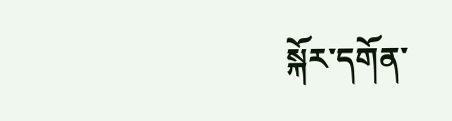སྐོར་དགོན་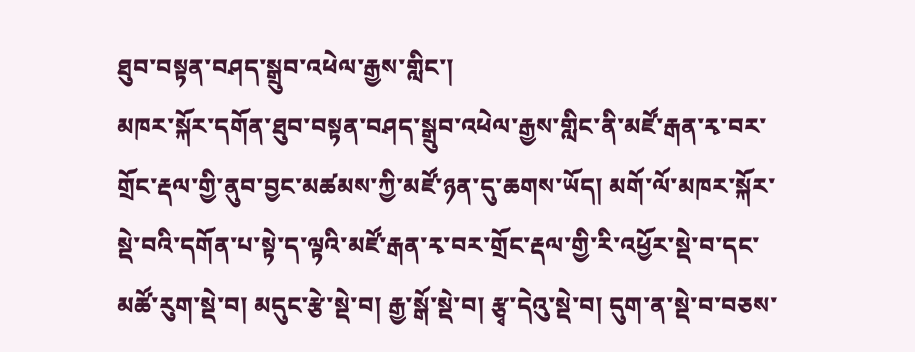ཐུབ་བསྟན་བཤད་སྒྲུབ་འཕེལ་རྒྱས་གླིང་།
མཁར་སྐོར་དགོན་ཐུབ་བསྟན་བཤད་སྒྲུབ་འཕེལ་རྒྱས་གླིང་ནི་མཛོ་རྒན་རྭ་བར་གྲོང་རྡལ་གྱི་ནུབ་བྱང་མཚམས་ཀྱི་མཛོ་ཉན་དུ་ཆགས་ཡོད། མགོ་ལོ་མཁར་སྐོར་སྡེ་བའི་དགོན་པ་སྟེ་ད་ལྟའི་མཛོ་རྒན་རྭ་བར་གྲོང་རྡལ་གྱི་རི་འཕྱོར་སྡེ་བ་དང་མཚོ་རུག་སྡེ་བ། མདུང་རྩེ་སྡེ་བ། རྒྱ་སྒོ་སྡེ་བ། རྩྭ་དེའུ་སྡེ་བ། དུག་ན་སྡེ་བ་བཅས་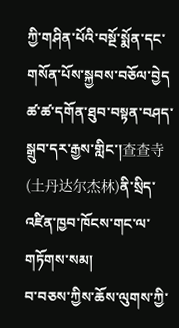ཀྱི་གཤིན་པོའི་བསྔོ་སྨོན་དང་གསོན་པོས་སྐྱབས་བཅོལ་བྱེད
ཚ་ཚ་དགོན་ཐུབ་བསྟན་བཤད་སྒྲུབ་དར་རྒྱས་གླིང་།查查寺(土丹达尔杰林)ནི་སྲིད་འཛིན་ཁྱབ་ཁོངས་གང་ལ་གཏོགས་སམ།
བ་བཅས་ཀྱིས་ཆོས་ལུགས་ཀྱི་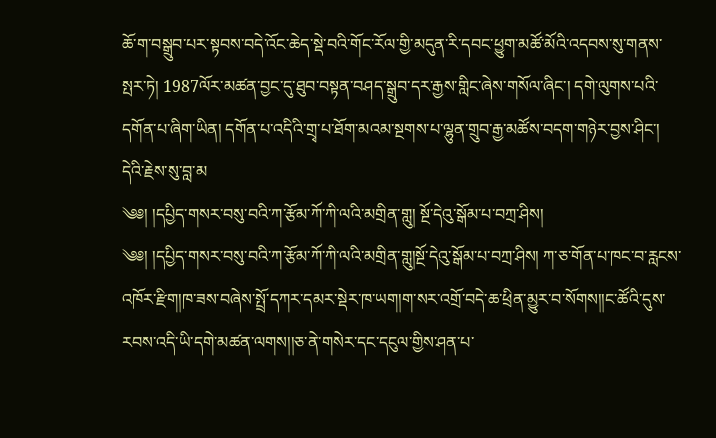ཆོ་ག་བསྒྲུབ་པར་སྟབས་བདེ་འོང་ཆེད་སྡེ་བའི་གོང་རོལ་གྱི་མདུན་རི་དབང་ཕྱུག་མཚོ་མོའི་འདབས་སུ་གནས་སྤར་ཏེ། 1987ལོར་མཚན་བྱང་དུ་ཐུབ་བསྟན་བཤད་སྒྲུབ་དར་རྒྱས་གླིང་ཞེས་གསོལ་ཞིང་། དགེ་ལུགས་པའི་དགོན་པ་ཞིག་ཡིན། དགོན་པ་འདིའི་གྲྭ་པ་ཐོག་མའམ་སྔགས་པ་ལྷུན་གྲུབ་རྒྱ་མཚོས་བདག་གཉེར་བྱས་ཤིང་། དེའི་རྗེས་སུ་བླ་མ
༄༅། །དཔྱིད་གསར་བསུ་བའི་ཀ་རྩོམ་ཀོ་ཀི་ལའི་མགྲིན་གླུ། སྔོ་དེའུ་སྒོམ་པ་བཀྲ་ཤིས།
༄༅། །དཔྱིད་གསར་བསུ་བའི་ཀ་རྩོམ་ཀོ་ཀི་ལའི་མགྲིན་གླུ།སྔོ་དེའུ་སྒོམ་པ་བཀྲ་ཤིས། ཀ་ཅ་གོན་པ་ཁང་བ་རླངས་འཁོར་རྫིག།ཁ་ཟས་བཞེས་སྤྲོ་དཀར་དམར་སྡེར་ཁ་ཡག།ག་སར་འགྲོ་བདེ་ཆ་ཕྲིན་མྱུར་བ་སོགས།།ང་ཚོའི་དུས་རབས་འདི་ཡི་དགེ་མཚན་ལགས།།ཅ་ནེ་གསེར་དང་དངུལ་གྱིས་ཤན་པ་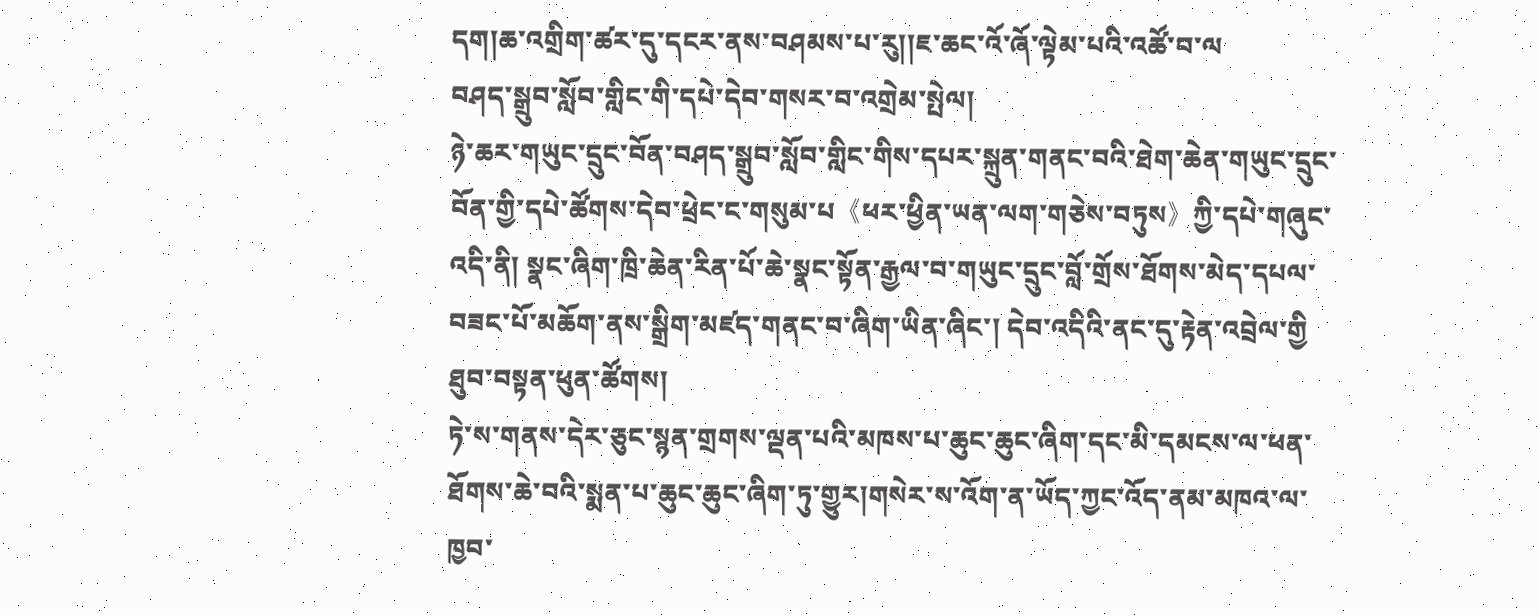དག།ཆ་འགྲིག་ཚར་དུ་དངར་ནས་བཤམས་པ་རུ།།ཇ་ཆང་འོ་ཞོ་ལྟེམ་པའི་འཚོ་བ་ལ
བཤད་སྒྲུབ་སློབ་གླིང་གི་དཔེ་དེབ་གསར་བ་འགྲེམ་སྤེལ།
ཉེ་ཆར་གཡུང་དྲུང་བོན་བཤད་སྒྲུབ་སློབ་གླིང་གིས་དཔར་སྐྲུན་གནང་བའི་ཐེག་ཆེན་གཡུང་དྲུང་བོན་གྱི་དཔེ་ཚོགས་དེབ་ཕྲེང་ང་གསུམ་པ《ཕར་ཕྱིན་ཡན་ལག་གཅེས་བཏུས》ཀྱི་དཔེ་གཞུང་འདི་ནི། སྣང་ཞིག་ཁྲི་ཆེན་རིན་པོ་ཆེ་སྣང་སྟོན་རྒྱལ་བ་གཡུང་དྲུང་བློ་གྲོས་ཐོགས་མེད་དཔལ་བཟང་པོ་མཆོག་ནས་སྒྲིག་མཛད་གནང་བ་ཞིག་ཡིན་ཞིང་། དེབ་འདིའི་ནང་དུ་རྟེན་འབྲེལ་གྱི
ཐུབ་བསྟན་ཕུན་ཚོགས།
ཏེ་ས་གནས་དེར་ཅུང་སྙན་གྲགས་ལྡན་པའི་མཁས་པ་ཆུང་ཆུང་ཞིག་དང་མི་དམངས་ལ་ཕན་ཐོགས་ཆེ་བའི་སྨན་པ་ཆུང་ཆུང་ཞིག་ཏུ་གྱུར།གསེར་ས་འོག་ན་ཡོད་ཀྱང་འོད་ནམ་མཁའ་ལ་ཁྱབ་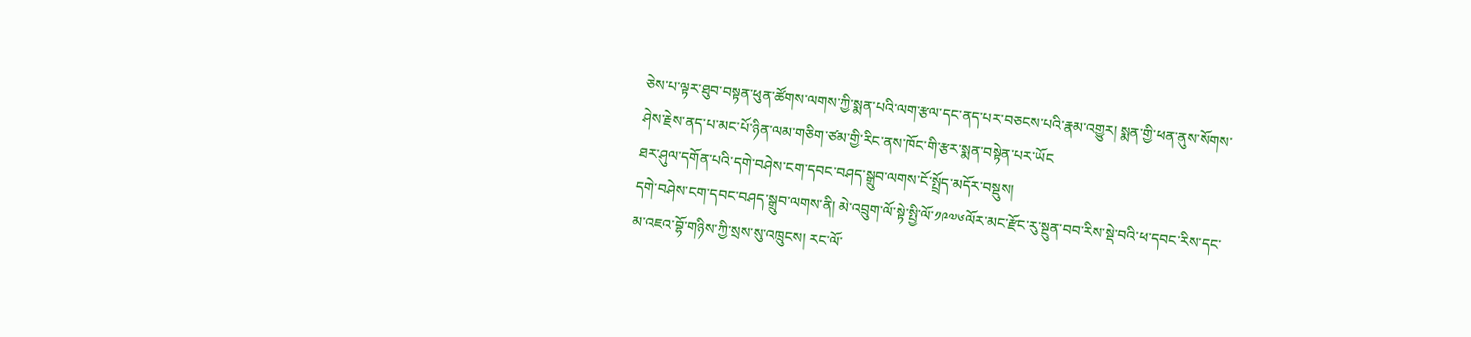ཅེས་པ་ལྟར་ཐུབ་བསྟན་ཕུན་ཚོགས་ལགས་ཀྱི་སྨན་པའི་ལག་རྩལ་དང་ནད་པར་བཅངས་པའི་རྣམ་འགྱུར། སྨན་གྱི་ཕན་ནུས་སོགས་ཤེས་རྗེས་ནད་པ་མང་པོ་ཉིན་ལམ་གཅིག་ཙམ་གྱི་རིང་ནས་ཁོང་གི་རྩར་སྨན་བསྟེན་པར་ཡོང
ཐར་ཤུལ་དགོན་པའི་དགེ་བཤེས་ངག་དབང་བཤད་སྒྲུབ་ལགས་ངོ་སྤྲོད་མདོར་བསྡུས།
དགེ་བཤེས་ངག་དབང་བཤད་སྒྲུབ་ལགས་ནི། མེ་འབྲུག་ལོ་སྟེ་སྤྱི་ལོ་༡༩༧༦ལོར་མང་རྫོང་རུ་སྔུན་བབ་རིས་སྡེ་བའི་ཕ་དབང་རིས་དང་མ་འཇའ་བྷོ་གཉིས་ཀྱི་སྲས་སུ་འཁྲུངས། རང་ལོ་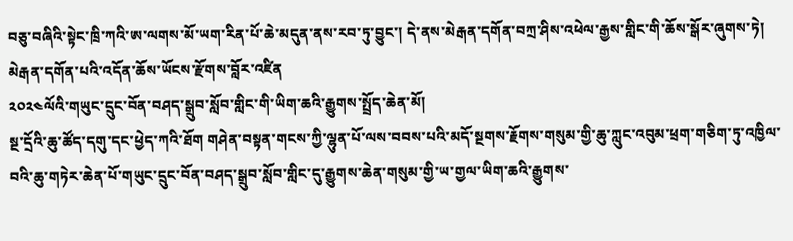བཅུ་བཞིའི་སྟེང་ཁྲི་ཀའི་ཨ་ལགས་མོ་ཡག་རིན་པོ་ཆེ་མདུན་ནས་རབ་ཏུ་བྱུང་། དེ་ནས་མེརྒན་དགོན་བཀྲ་ཤིས་འཕེལ་རྒྱས་གླིང་གི་ཆོས་སྒོར་ཞུགས་ཏེ། མེརྒན་དགོན་པའི་འདོན་ཆོས་ཡོངས་རྫོགས་བློར་འཛིན
༢༠༢༤ལོའི་གཡུང་དྲུང་བོན་བཤད་སྒྲུབ་སློབ་གླིང་གི་ཡིག་ཆའི་རྒྱུགས་སྤྲོད་ཆེན་མོ།
སྔ་དྲོའི་ཆུ་ཚོད་དགུ་དང་ཕྱེད་ཀའི་ཐོག གཤེན་བསྟན་གངས་ཀྱི་ལྷུན་པོ་ལས་བབས་པའི་མདོ་སྔགས་རྗོགས་གསུམ་གྱི་ཆུ་ཀླུང་འབུམ་ཕྲག་གཅིག་ཏུ་འཁྱིལ་བའི་ཆུ་གཏེར་ཆེན་པོ་གཡུང་དྲུང་བོན་བཤད་སྒྲུབ་སློབ་གླིང་དུ་རྒྱུགས་ཆེན་གསུམ་གྱི་ཡ་གྱལ་ཡིག་ཆའི་རྒྱུགས་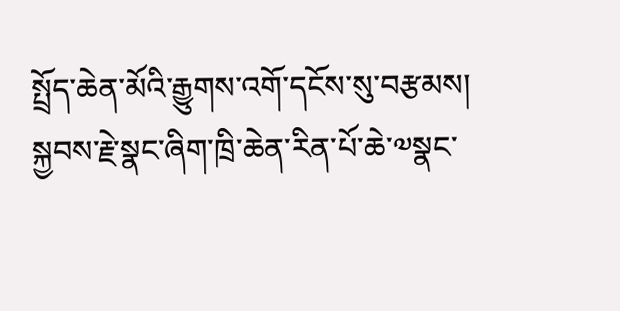སྤྲོད་ཆེན་མོའི་རྒྱུགས་འགོ་དངོས་སུ་བརྩམས། སྐྱབས་རྗེ་སྣང་ཞིག་ཁྲི་ཆེན་རིན་པོ་ཆེ་༧སྣང་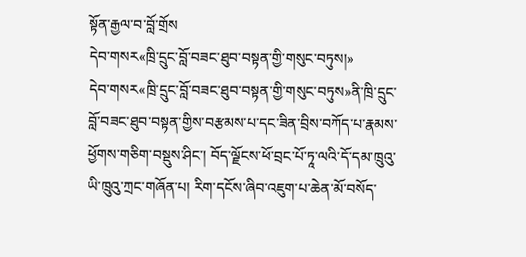སྟོན་རྒྱལ་བ་བློ་གྲོས
དེབ་གསར«ཁྲི་དྲུང་བློ་བཟང་ཐུབ་བསྟན་གྱི་གསུང་བཏུས།»
དེབ་གསར«ཁྲི་དྲུང་བློ་བཟང་ཐུབ་བསྟན་གྱི་གསུང་བཏུས»ནི་ཁྲི་དྲུང་བློ་བཟང་ཐུབ་བསྟན་གྱིས་བརྩམས་པ་དང་ཟིན་བྲིས་བཀོད་པ་རྣམས་ཕྱོགས་གཅིག་བསྡུས་ཤིང་། བོད་ལྗོངས་ཕོ་བྲང་པོ་ཏཱ་ལའི་དོ་དམ་ཁྲུའུ་ཡི་ཁྲུའུ་ཀྲང་གཞོན་པ། རིག་དངོས་ཞིབ་འཇུག་པ་ཆེན་མོ་བསོད་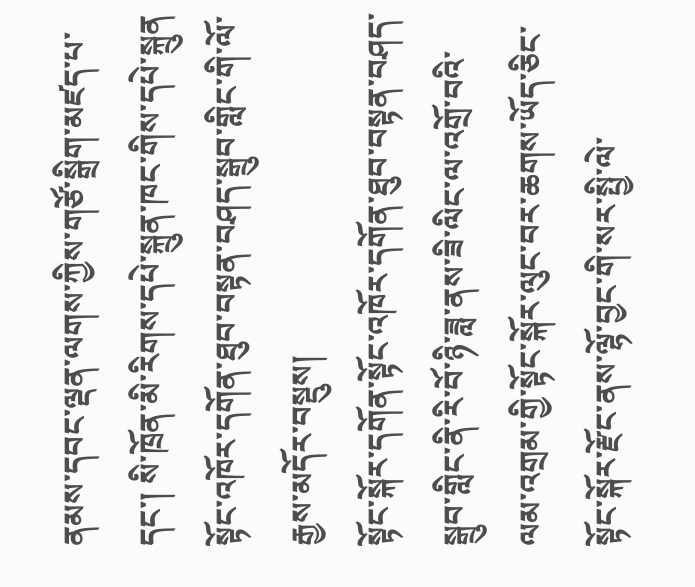ནམས་དབང་ལྡན་ལགས་ཀྱིས་གཙོ་སྒྲིག་མཛད་པ་དང་། སི་ཁྲོན་མི་རིགས་དཔེ་སྐྲུན་ཁང་གིས་དཔེ་སྐྲུན
སྟོང་འཁོར་དགོན་ཐུབ་བསྟན་བཤད་སྒྲུབ་གླིང་གི་ལོ་རྒྱས་མདོར་བསྡུས།
སྟོང་སྐོར་དགོན་སྟོང་འཁོར་དགོན་ཐུབ་བསྟན་བཤད་སྒྲུབ་གླིང་ནི་རི་བོ་ཉི་ཟླ་ནས་ཟི་ལིང་ལ་འགྲོ་བའི་ལམ་འགྲམ་གྱི་སྟོང་སྐོར་ལུང་བར་ཆགས་ཡོད་ཅིང་སྟོང་སྐོར་རྫོང་ནས་ལྷོ་བྱང་གི་སར་སྤྱི་ལེ་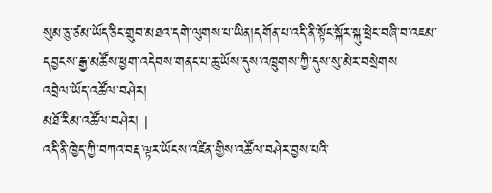སུམ་ཅུ་ཙམ་ཡོད་ཅིང་གྲུབ་མཐའ་དགེ་ལུགས་པ་ཡིན།དགོན་པ་འདི་ནི་སྟོང་སྐོར་སྐུ་ཕྲེང་བཞི་བ་འཇམ་དབྱངས་རྒྱ་མཚོས་ཕྱག་འདེབས་གནང་པ་ཆུ་ཡོས་དུས་འཁྲུགས་ཀྱི་དུས་སུ་མེར་བསྲེགས
འབྲེལ་ཡོད་འཚོལ་བཤེར།
མཐོ་རིམ་འཚོལ་བཤེར། |
འདི་ནི་ཁྱེད་ཀྱི་བཀའ་བརྡ་ལྟར་ཡོངས་འཛིན་གྱིས་འཚོལ་བཤེར་བྱས་པའི་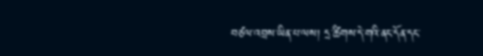བཙལ་འབྲས་ཡིན་པ་ལས། དྲ་ཚིགས་དེ་གའི་ནང་དོན་དང་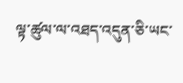ལྟ་ཚུལ་ལ་འཐད་འདུན་ཅི་ཡང་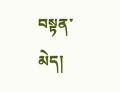བསྟན་མེད།